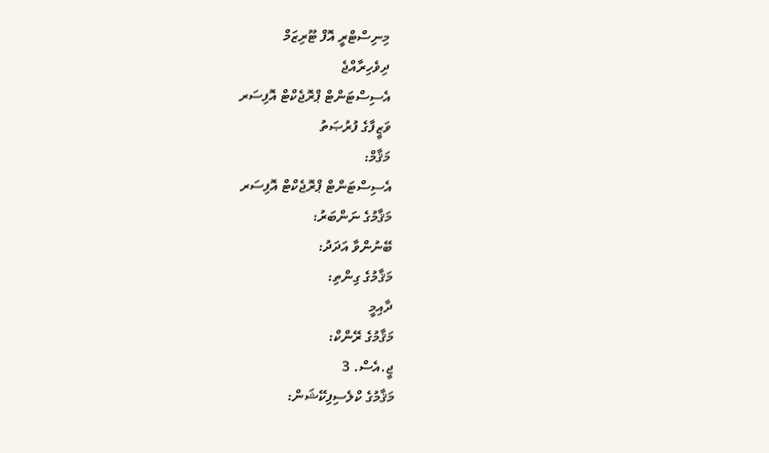މިނިސްޓްރީ އޮފް ޓޫރިޒަމް
ދިވެހިރާއްޖެ
އެސިސްޓަންޓް ޕްރޮޖެކްޓް އޮފިސަރ
ވަޒީފާގެ ފުރުޞަތު
މަޤާމް:
އެސިސްޓަންޓް ޕްރޮޖެކްޓް އޮފިސަރ
މަޤާމުގެ ނަންބަރު:
ބޭނުންވާ އަދަދު:
މަޤާމުގެ ގިންތި:
ދާއިމީ
މަޤާމުގެ ރޭންކް:
ޖީ.އެސް. 3
މަޤާމުގެ ކްލެސިފިކޭޝަން: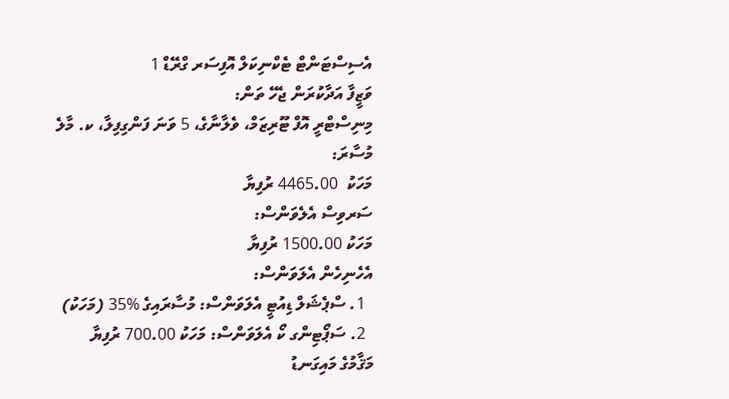އެސިސްޓަންޓް ޓެކްނިކަލް އޮފިސަރ ގްރޭޑް 1
ވަޒީފާ އަދާކުރަން ޖެހޭ ތަން:
މިނިސްޓްރީ އޮފް ޓޫރިޒަމް، ވެލާނާގެ، 5 ވަނަ ފަންގިފިލާ، ކ. މާލެ
މުސާރަ:
މަހަކު  4465.00 ރުފިޔާ
ސަރވިސް އެލެވަންސް:
މަހަކު 1500.00 ރުފިޔާ
އެހެނިހެން އެލަވަންސް:
  1. ސްޕެޝަލް ޑިއުޓީ އެލަވަންސް: މުސާރައިގެ %35 (މަހަކު)
  2. ސަޕޯޓިންގ ކޯ އެލަވަންސް: މަހަކު 700.00 ރުފިޔާ
މަޤާމުގެ މައިގަނޑު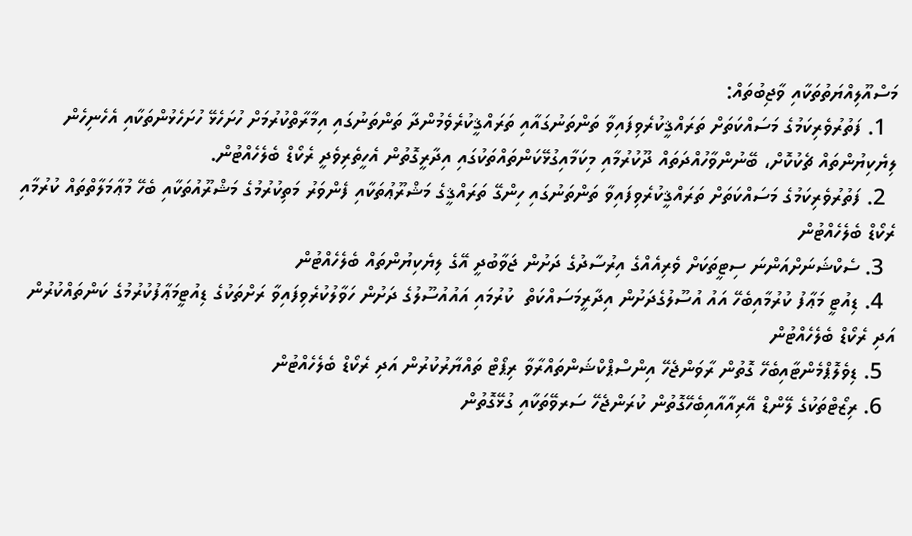މަސްއޫލިއްޔަތުތަކާއި ވާޖިބުތައް:
  1. ފަތުރުވެރިކަމުގެ މަސައްކަތަށް ތަރައްޤީކުރެވިފައިވާ ތަންތަނުގައާއި ތަރައްޤީކުރެވެމުންދާ ތަންތަނުގައި އިމާރާތްކުރުމަށް ހުށަހެޅޭ ހުށަހެޅުންތަކާއި އެހެނިހެން ލިޔެކިޔުންތައް ޗެކުކޮށް، ބޭނުންވާހުއްދަތައް ދޫކުރުމާއި މިކަމާއިގުޅޭކަންތައްތަކުގައި އިދާރީގޮތުން އެހީތެރިވެދީ ރެކޯޑް ބެލެހެއްޓުން.
  2. ފަތުރުވެރިކަމުގެ މަސައްކަތަށް ތަރައްޤީކުރެވިފައިވާ ތަންތަނުގައި ހިންގޭ ތަރައްޤީގެ މަޝްރޫޢުތަކާއި ފެންވަރު މަތިކުރުމުގެ މަޝްރޫއުތަކާއި ބެހޭ މުޢާމަލާތްތައް ކުރުމާއި ރެކޯޑް ބެލެހެއްޓުން
  3. ސެކްޝަނަށްއަންނަ ސިޓީތަކަށް ވެރިއެއްގެ އިރުސާދުގެ ދަށުން ޖަވާބުދީ އޭގެ ލިޔެކިޔުންތައް ބެލެހެއްޓުން
  4. ޑިއުޓީ މަޢާފު ކުރުމާއިބެހޭ އައު އުސޫލުގެދަށުން އިދާރީމަސައްކަތް  ކުރުމައި އައުއުސޫލުގެ ދަށުން ހަވާލުކުރެވިފައިވާ ރަށްތަކުގެ ޑިއުޓީމަޢާފުކުރުމުގެ ކަންތައްކުރުން އަދި ރެކޯޑް ބެލެހެއްޓުން
  5. ޑިވެލޮޕްމެންޓާއިބެހޭ ގޮތުން ރާވަންޖެހޭ އިންސްޕްކްޝަންތައްރާވާ ރިޕޯޓް ތައްޔާރުކުރުން އަދި ރެކޯޑް ބެލެހެއްޓުން
  6. ރިޒޯޓްތަކުގެ ލޭންޑް އޭރިއާއާއިބެހޭގޮތުން ކުރަންޖެހޭ ސަރވޭތަކާއި ގުޅޭގޮތުން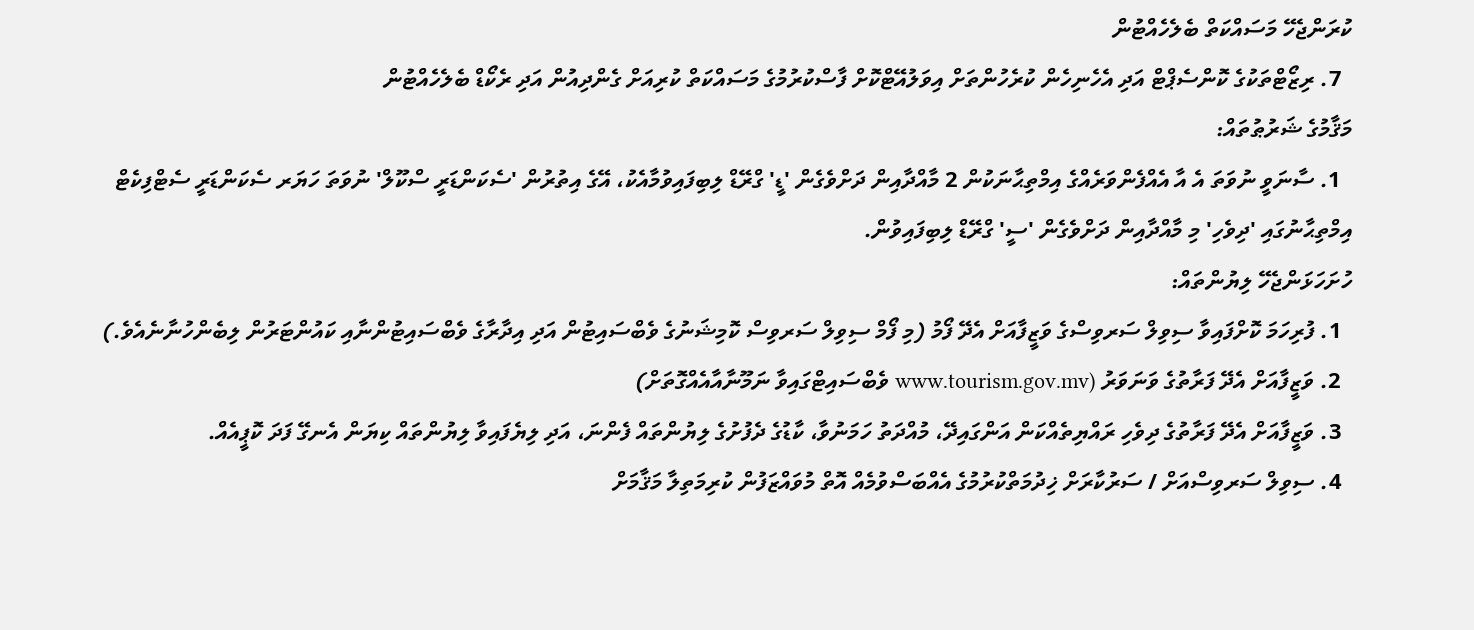ކުރަންޖެހޭ މަސައްކަތް ބެލެހެއްޓުން
  7. ރިޒޯޓްތަކުގެ ކޮންސެޕްޓް އަދި އެހެނިހެން ކުރެހުންތަށް އިވަލުއޭޓްކޮށް ފާސްކުރުމުގެ މަސައްކަތް ކުރިއަށް ގެންދިއުން އަދި ރެކޯޑް ބެލެހެއްޓުން
މަޤާމުގެ ޝަރުޠުތައް:
  1. ސާނަވީ ނުވަތަ އެ އާ އެއްފެންވަރެއްގެ އިމްތިޙާނަކުން 2 މާއްދާއިން ދަށްވެގެން 'ޑީ' ގްރޭޑް ލިބިފައިވުމާއެކު، އޭގެ އިތުރުން 'ސެކަންޑަރީ ސްކޫލް' ނުވަތަ ހަޔަރ ސެކަންޑަރީ ސެޓްފިކެޓް އިމްތިޙާނުގައި 'ދިވެހި' މި މާއްދާއިން ދަށްވެގެން 'ސީ' ގްރޭޑް ލިބިފައިވުން.
ހުށަހަޅަންޖެހޭ ލިޔުންތައް:
  1. ފުރިހަމަ ކޮށްފައިވާ ސިވިލް ސަރވިސްގެ ވަޒީފާއަށް އެދޭ ފޯމު (މި ފޯމް ސިވިލް ސަރވިސް ކޮމިޝަނުގެ ވެބްސައިޓުން އަދި އިދާރާގެ ވެބްސައިޓުންނާއި ކައުންޓަރުން ލިބެންހުނާނެއެވެ.)
  2. ވަޒީފާއަށް އެދޭ ފަރާތުގެ ވަނަވަރު (www.tourism.gov.mv ވެބްސައިޓްގައިވާ ނަމޫނާއާއެއްގޮތަށް)
  3. ވަޒީފާއަށް އެދޭ ފަރާތުގެ ދިވެހި ރައްޔިތެއްކަން އަންގައިދޭ، މުއްދަތު ހަމަނުވާ، ކާޑުގެ ދެފުށުގެ ލިޔުންތައް ފެންނަ، އަދި ލިޔެފައިވާ ލިޔުންތައް ކިޔަން އެނގޭ ފަދަ ކޮޕީއެއް.
  4. ސިވިލް ސަރވިސްއަށް / ސަރުކާރަށް ޚިދުމަތްކުރުމުގެ އެއްބަސްވުމެއް އޮތް މުވައްޒަފުން ކުރިމަތިލާ މަޤާމަށް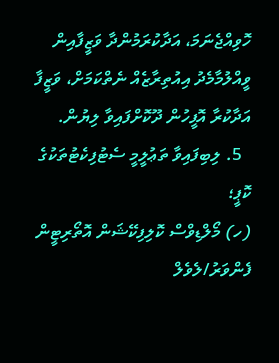ހޮވިއްޖެނަމަ، އަދާކުރަމުންދާ ވަޒީފާއިން ވީއްލުމާމެދު އިއުތިރާޒެއް ނެތްކަމަށް، ވަޒީފާ އަދާކުރާ އޮފީހުން ދޫކޮށްފައިވާ ލިޔުން.
  5. ލިބިފައިވާ ތަޢުލީމީ ސެޓުފިކެޓުތަކުގެ ކޮޕީ؛
(ހ) މޯލްޑިވްސް ކޮލިފިކޭޝަން އޮތޯރިޓީން ފެންވަރު/ލެވެލް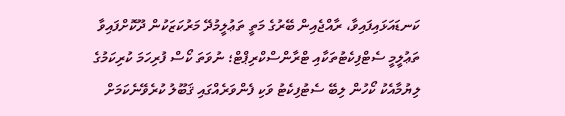ކަނޑައަޅައިފައިވާ، ރާއްޖެއިން ބޭރުގެ މަތީ ތަޢުލީމުދޭ މަރުކަޒަކުން ދޫކޮށްފައިވާ ތަޢުލީމީ ސެޓްފިކެޓުތަކާއި ޓްރާންސްކްރިޕްޓް؛ ނުވަތަ ކޯސް ފުރިހަމަ ކުރިކަމުގެ ލިޔުމާއެކު ކޯހުން ލިބޭ ސެޓުފިކެޓު ވަކި ފެންވަރެއްގައި ޤަބޫލު ކުރެވޭނެކަމަށް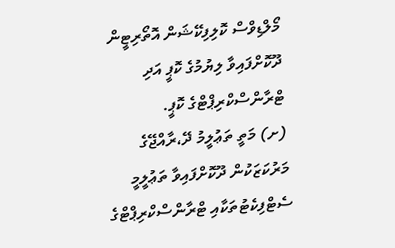މޯލްޑިވްސް ކޮލިފިކޭޝަން އޮތޯރިޓީން ދޫކޮށްފައިވާ ލިޔުމުގެ ކޮޕީ އަދި ޓްރާންސްކްރިޕްޓްގެ ކޮޕީ.
(ށ) މަތީ ތަޢުލީމު ދޭ،ރާއްޖޭގެ މަރުކަޒަކުން ދޫކޮށްފައިވާ ތަޢުލީމީ ސެޓްފިކެޓުތަކާއި ޓްރާންސްކްރިޕްޓްގެ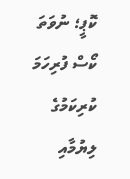ކޮޕީ؛ ނުވަތަ ކޯސް ފުރިހަމަ ކުރިކަމުގެ ލިޔުމާއި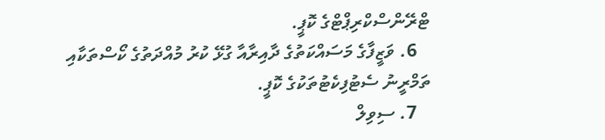ޓްރޭންސްކްރިޕްޓްގެ ކޮޕީ.
   6. ވަޒީފާގެ މަސައްކަތުގެ ދާއިރާއާ ގުޅޭ ކުރު މުއްދަތުގެ ކޯސްތަކާއި ތަމްރީނު ސެޓުފިކެޓުތަކުގެ ކޮޕީ.
   7. ސިވިލް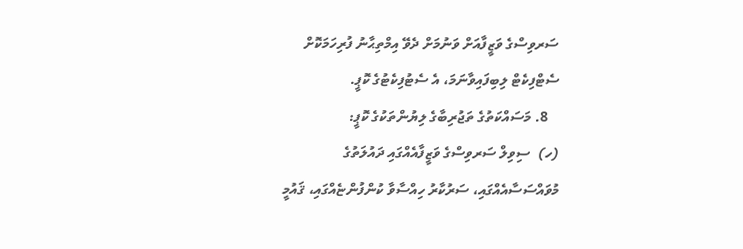ސަރވިސްގެ ވަޒީފާއަށް ވަނުމަށް ދެވޭ އިމްތިޙާނު ފުރިހަމަކޮށް ސެޓްފިކެޓް ލިބިފައިވާނަމަ، އެ ސެޓުފިކެޓުގެ ކޮޕީ.
   8. މަސައްކަތުގެ ތަޖުރިބާގެ ލިޔުންތަކުގެ ކޮޕީ:
(ހ)  ސިވިލް ސަރވިސްގެ ވަޒީފާއެއްގައި ދައުލަތުގެ މުވައްސަސާއެއްގައި، ސަރުކާރު ހިއްސާވާ ކުންފުންޏެއްގައި، ޤައުމީ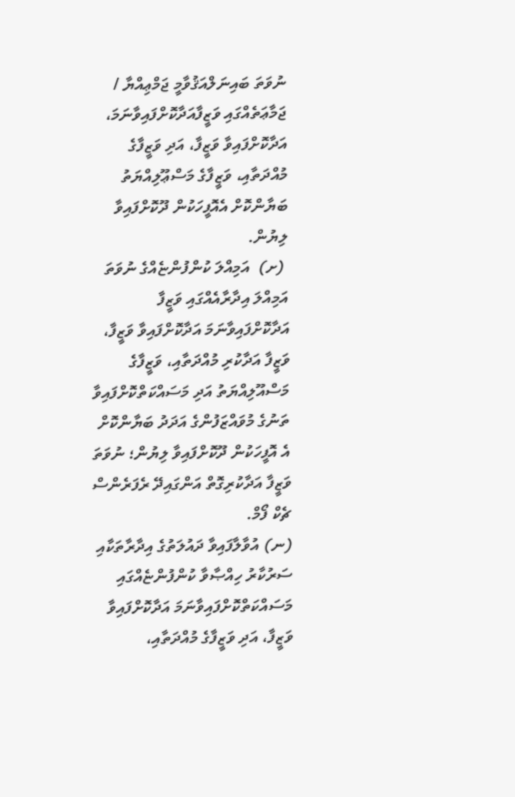ނުވަތަ ބައިނަލްއަޤުވާމީ ޖަމްޢިއްޔާ / ޖަމާޢަތެއްގައި ވަޒީފާއަދާކޮށްފައިވާނަމަ، އަދާކޮށްފައިވާ ވަޒީފާ، އަދި ވަޒީފާގެ މުއްދަތާއި، ވަޒީފާގެ މަސްޢޫލިއްޔަތު ބަޔާންކޮށް އެއޮފީހަކުން ދޫކޮށްފައިވާ ލިޔުން.
 (ށ)  އަމިއްލަ ކުންފުންޏެއްގެ ނުވަތަ އަމިއްލަ އިދާރާއެއްގައި ވަޒީފާ އަދާކޮށްފައިވާނަމަ އަދާކޮށްފައިވާ ވަޒީފާ، ވަޒީފާ އަދާކުރި މުއްދަތާއި، ވަޒީފާގެ މަސްއޫލިއްޔަތު އަދި މަސައްކަތްކޮށްފައިވާ ތަނުގެ މުވައްޒަފުންގެ އަދަދު ބަޔާންކޮށް އެ އޮފީހަކުން ދޫކޮށްފައިވާ ލިޔުން؛ ނުވަތަ ވަޒީފާ އަދާކުރިގޮތް އަންގައިދޭ ރެފަރެންސް ޗެކް ފޯމް.
(ނ) އުވާލާފައިވާ ދައުލަތުގެ އިދާރާތަކާއި ސަރުކާރު ހިއްޞާވާ ކުންފުންޏެއްގައި މަސައްކަތްކޮށްފައިވާނަމަ އަދާކޮށްފައިވާ ވަޒީފާ، އަދި ވަޒީފާގެ މުއްދަތާއި،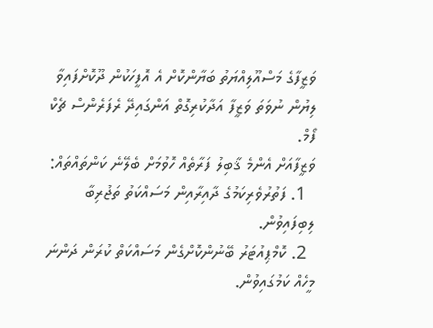ވަޒީފާގެ މަސްއޫލިއްޔަތު ބަޔާންކޮށް އެ އޮފީހަކުން ދޫކޮށްފައިވާ ލިޔުން ނުވަތަ ވަޒީފާ އަދާކުރިގޮތް އަންގައިދޭ ރެފަރެންސް ޗެކް ފޯމް.
ވަޒީފާއަށް އެންމެ ޤާބިލު ފަރާތެއް ހޮވުމަށް ބެލޭނެ ކަންތައްތައް:
  1. ފަތުރުވެރިކަމުގެ ދާއިރާއިން މަސައްކަތު ތަޖުރިބާ ލިބިފައިވުން.
  2. ކޮމްޕިއުޓަރު ބޭނުންކޮށްގެން މަސައްކަތް ކުރަން ދަންނަ މީހެއް ކަމުގައިވުން.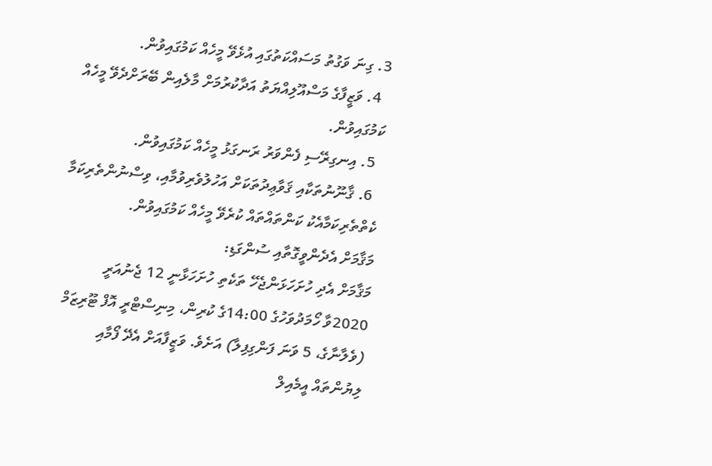3. ގިނަ ވަގުތު މަސައްކަތުގައި އުޅެވޭ މީހެއް ކަމުގައިވުން.
  4. ވަޒީފާގެ މަސްއޫލިއްޔަތު އަދާކުރުމަށް މާލެއިން ބޭރަށްދެވޭ މީހެއް ކަމުގައިވުން.
  5. އިނގިރޭސި ފެންވަރު ރަނގަޅު މީހެއް ކަމުގައިވުން.
  6. ޤާނޫނުތަކާއި ޤަވާޢިދުތަކަށް އަހުލުވެރިވުމާއި، ވިސްނުންތެރިކަމާ ކެތްތެރިކަމާއެކު ކަންތައްތައް ކުރެވޭ މީހެއް ކަމުގައިވުން.
މަޤާމަށް އެދެންވީގޮތާއި ސުންގަޑި:
މަޤާމަށް އެދި ހުށަހަޅަންޖެހޭ ތަކެތި ހުށަހަޅާނީ 12 ޖެނުއަރީ 2020ވާ ހޯމަދުވަހުގެ 14:00ގެ ކުރިން، މިނިސްޓްރީ އޮފް ޓޫރިޒަމް (ވެލާނާގެ، 5 ވަނަ ފަންގިފިލާ) އަށެވެ. ވަޒީފާއަށް އެދޭ ފޯމާއި ލިޔުންތައް އީމެއިލް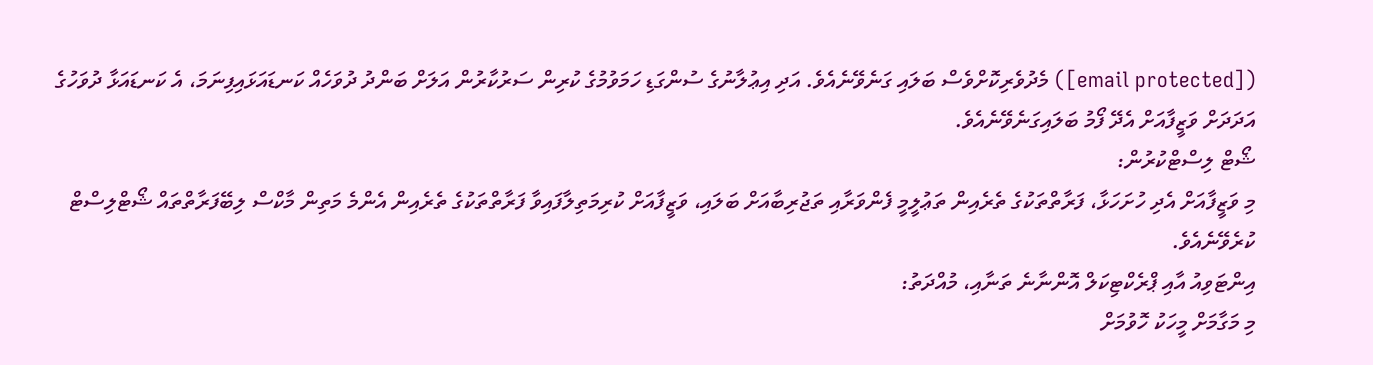([email protected]) މެދުވެރިކޮށްވެސް ބަލައި ގަނެވޭނެއެވެ. އަދި އިޢުލާނުގެ ސުންގަޑި ހަމަވުމުގެ ކުރިން ސަރުކާރުން އަލަށް ބަންދު ދުވަހެއް ކަނޑައަޅައިފިނަމަ، އެ ކަނޑައަޅާ ދުވަހުގެ އަދަދަށް ވަޒީފާއަށް އެދޭ ފޯމު ބަލައިގަނެވޭނެއެވެ.
ޝޯޓް ލިސްޓްކުރުން:
މި ވަޒީފާއަށް އެދި ހުށަހަޅާ، ފަރާތްތަކުގެ ތެރެއިން ތަޢުލީމީ ފެންވަރާއި ތަޖުރިބާއަށް ބަލައި، ވަޒީފާއަށް ކުރިމަތިލާފައިވާ ފަރާތްތަކުގެ ތެރެއިން އެންމެ މަތިން މާކްސް ލިބޭފަރާތްތައް ޝޯޓްލިސްޓް ކުރެވޭނެއެވެ.
އިންޓަވިއު އާއި ޕްރެކްޓިކަލް އޮންނާނެ ތަނާއި، މުއްދަތު:
މި މަގާމަށް މީހަކު ހޮވުމަށް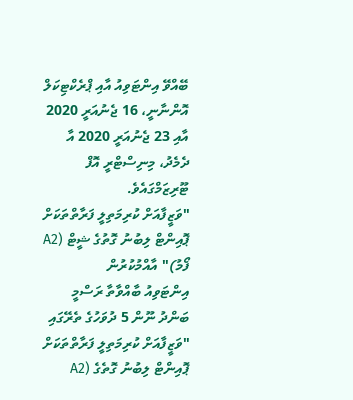ބޭއްވޭ އިންޓަވިއު އާއި ޕްރެކްޓިކަލް އޮންނާނީ، 16 ޖެނުއަރީ 2020 އާއި 23 ޖެނުއަރީ 2020 އާ ދެމެދު، މިނިސްޓްރީ އޮފް ޓޫރިޒަމްގައެވެ.
"ވަޒީފާއަށް ކުރިމަތިލީ ފަރާތްތަކަށް ޕޮއިންޓް ލިބުނު ގޮތުގެ ޝީޓް (A2 ފޯމު)" އާއްމުކުރުން
އިންޓަވިއު ބާއްވާތާ ރަސްމީ ބަންދު ނޫން 5 ދުވަހުގެ ތެރޭގައި "ވަޒީފާއަށް ކުރިމަތިލީ ފަރާތްތަކަށް ޕޮއިންޓް ލިބުނު ގޮތެގެ (A2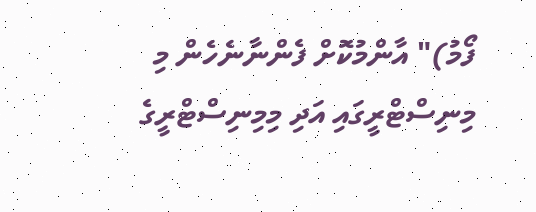ފޯމު)" އާންމުކޮށް ފެންނާނެހެން މި މިނިސްޓްރީގައި އަދި މިމިނިސްޓްރީގެ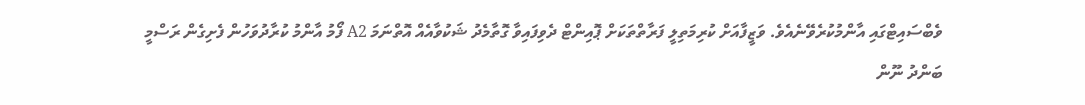ވެބްސައިޓްގައި އާންމުކުރެވޭނެއެވެ. ވަޒީފާއަށް ކުރިމަތިލީ ފަރާތްތަކަށް ޕޮއިންޓް ދެވިފައިވާ ގޮތާމެދު ޝަކުވާއެއް އޮތްނަމަ A2 ފޯމު އާންމު ކުރާދުވަހުން ފެށިގެން ރަސްމީ ބަންދު ނޫން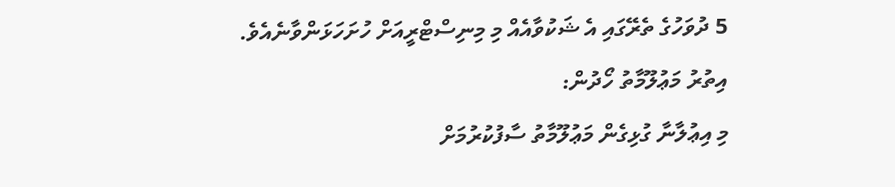5 ދުވަހުގެ ތެރޭގައި އެ ޝަކުވާއެއް މި މިނިސްޓްރީއަށް ހުށަހަޅަންވާނެއެވެ.
އިތުރު މަޢުލޫމާތު ހޯދުން:
މި އިޢުލާނާ ގުޅިގެން މަޢުލޫމާތު ސާފުކުރުމަށް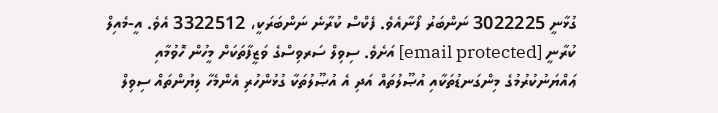ގުޅާނީ 3022225 ނަންބަރު ފޯނާއެވެ. ފެކްސް ކުރާނެ ނަންބަރަކީ، 3322512 އެވެ. އީ-މެއިލް ކުރާނީ [email protected] އަށެވެ. ސިވިލް ސަރވިސްގެ ވަޒީފާތަކަށް މީހުން ހޮވުމާއި ޢައްޔަނުކުރުމުގެ މިންގަނޑުތަކާއި އުޞޫލުތައް އަދި އެ އުޞޫލުތަކާ ގުޅުންހުރި އެންމެހާ ލިޔުންތައް ސިވިލް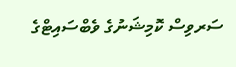ސަރވިސް ކޮމިޝަނުގެ ވެބްސައިޓްގެ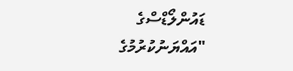ޑައުންލޯޑްސްގެ "އައްޔަނުކުރުމުގެ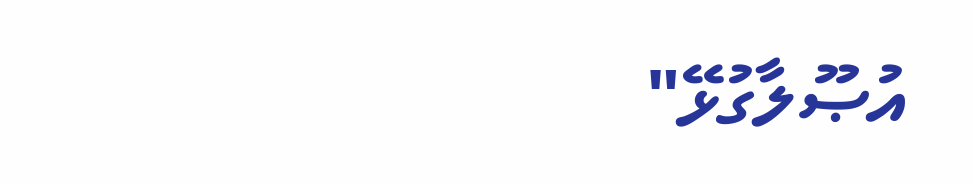އުޞޫލާގުޅޭ"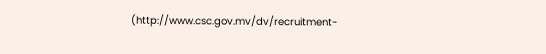(http://www.csc.gov.mv/dv/recruitment-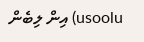usoolu) އިން ލިބެން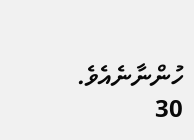ހުންނާނެއެވެ.
30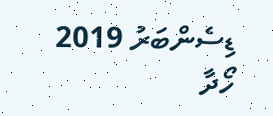ޑިސެންބަރު 2019
ހޯދާ